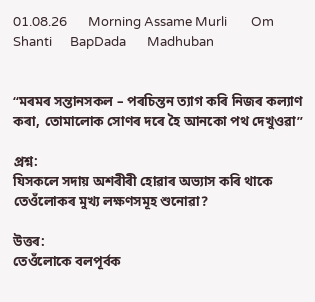01.08.26       Morning Assame Murli        Om Shanti      BapDada       Madhuban


“মৰমৰ সন্তানসকল – পৰচিন্তন ত্যাগ কৰি নিজৰ কল্যাণ কৰা, তোমালোক সোণৰ দৰে হৈ আনকো পথ দেখুওৱা”

প্ৰশ্ন:
যিসকলে সদায় অশৰীৰী হোৱাৰ অভ্যাস কৰি থাকে তেওঁলোকৰ মুখ্য লক্ষণসমূহ শুনোৱা?

উত্তৰ:
তেওঁলোকে বলপূৰ্বক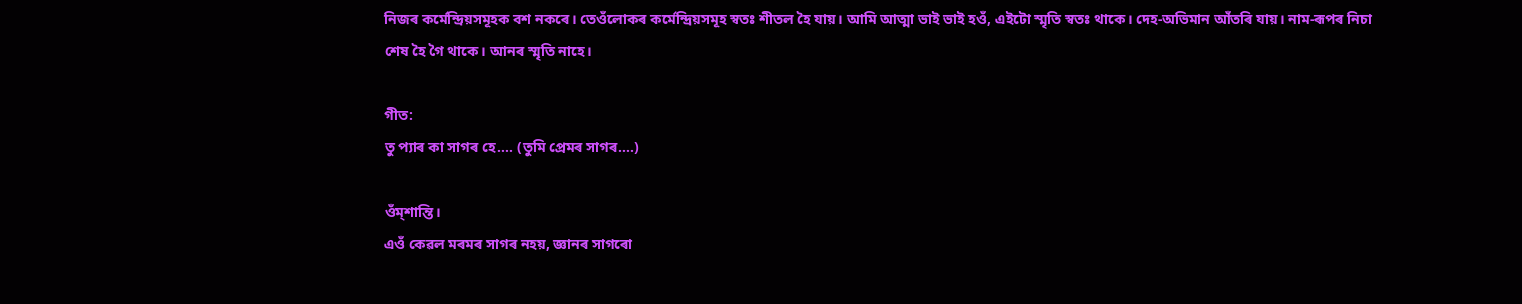নিজৰ কৰ্মেন্দ্ৰিয়সমূহক বশ নকৰে। তেওঁলোকৰ কৰ্মেন্দ্ৰিয়সমূহ স্বতঃ শীতল হৈ যায়। আমি আত্মা ভাই ভাই হওঁ, এইটো স্মৃতি স্বতঃ থাকে। দেহ-অভিমান আঁতৰি যায়। নাম-ৰূপৰ নিচা শেষ হৈ গৈ থাকে। আনৰ স্মৃতি নাহে।

গীত:
তু প্যাৰ কা সাগৰ হে…. (তুমি প্ৰেমৰ সাগৰ….)

ওঁম্শান্তি।
এওঁ কেৱল মৰমৰ সাগৰ নহয়, জ্ঞানৰ সাগৰো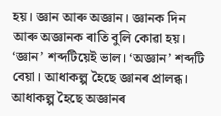হয়। জ্ঞান আৰু অজ্ঞান। জ্ঞানক দিন আৰু অজ্ঞানক ৰাতি বুলি কোৱা হয়। ‘জ্ঞান’ শব্দটিয়েই ভাল। ‘অজ্ঞান’ শব্দটি বেয়া। আধাকল্প হৈছে জ্ঞানৰ প্ৰালব্ধ। আধাকল্প হৈছে অজ্ঞানৰ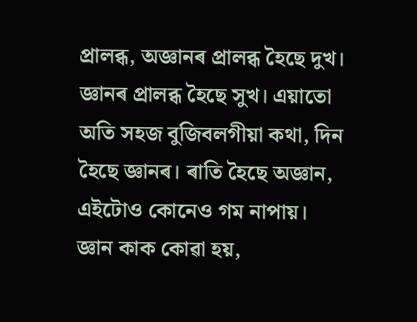প্ৰালব্ধ, অজ্ঞানৰ প্ৰালব্ধ হৈছে দুখ। জ্ঞানৰ প্ৰালব্ধ হৈছে সুখ। এয়াতো অতি সহজ বুজিবলগীয়া কথা, দিন হৈছে জ্ঞানৰ। ৰাতি হৈছে অজ্ঞান, এইটোও কোনেও গম নাপায়। জ্ঞান কাক কোৱা হয়,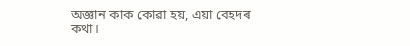অজ্ঞান কাক কোৱা হয়, এয়া বেহদৰ কথা।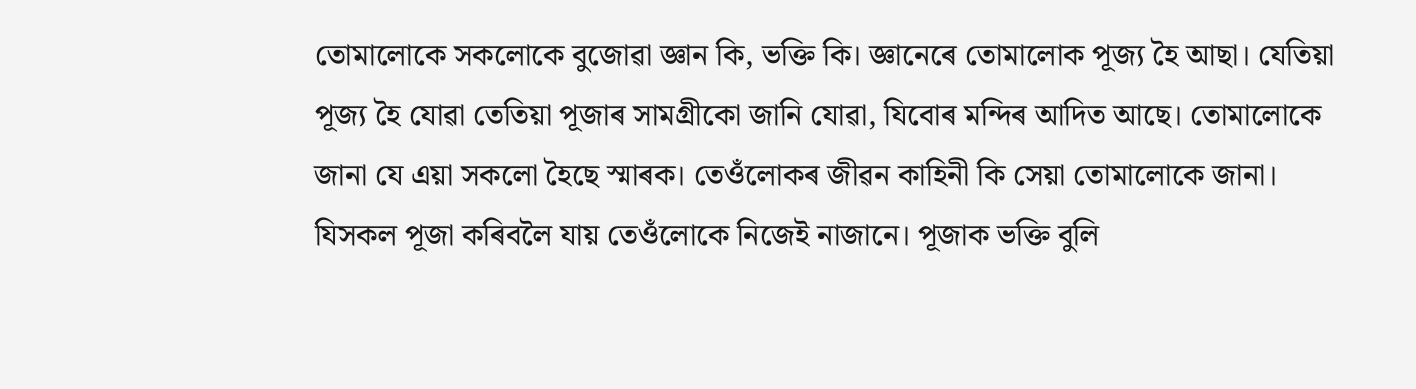তোমালোকে সকলোকে বুজোৱা জ্ঞান কি, ভক্তি কি। জ্ঞানেৰে তোমালোক পূজ্য হৈ আছা। যেতিয়া পূজ্য হৈ যোৱা তেতিয়া পূজাৰ সামগ্ৰীকো জানি যোৱা, যিবোৰ মন্দিৰ আদিত আছে। তোমালোকে জানা যে এয়া সকলো হৈছে স্মাৰক। তেওঁলোকৰ জীৱন কাহিনী কি সেয়া তোমালোকে জানা। যিসকল পূজা কৰিবলৈ যায় তেওঁলোকে নিজেই নাজানে। পূজাক ভক্তি বুলি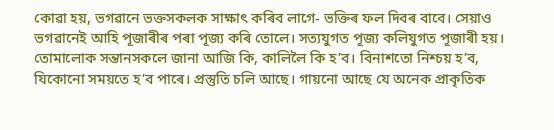কোৱা হয়, ভগৱানে ভক্তসকলক সাক্ষাৎ কৰিব লাগে- ভক্তিৰ ফল দিবৰ বাবে। সেয়াও ভগৱানেই আহি পূজাৰীৰ পৰা পূজ্য কৰি তোলে। সত্যযুগত পূজ্য কলিযুগত পূজাৰী হয়। তোমালোক সন্তানসকলে জানা আজি কি, কালিলৈ কি হ’ব। বিনাশতো নিশ্চয় হ’ব, যিকোনো সময়তে হ’ব পাৰে। প্ৰস্তুতি চলি আছে। গায়নো আছে যে অনেক প্ৰাকৃতিক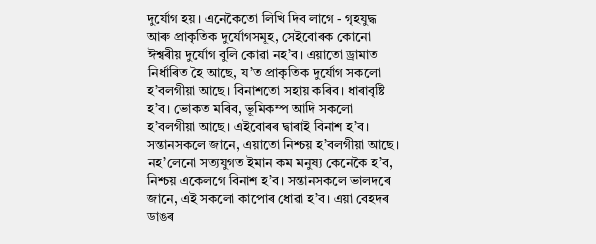দুৰ্যোগ হয়। এনেকৈতো লিখি দিব লাগে - গৃহযুদ্ধ আৰু প্ৰাকৃতিক দুৰ্যোগসমূহ, সেইবোৰক কোনো ঈশ্বৰীয় দুৰ্যোগ বুলি কোৱা নহ’ব। এয়াতো ড্ৰামাত নিৰ্ধাৰিত হৈ আছে, য’ত প্ৰাকৃতিক দুৰ্যোগ সকলো হ’বলগীয়া আছে। বিনাশতো সহায় কৰিব। ধাৰাবৃষ্টি হ’ব। ভোকত মৰিব, ভূমিকম্প আদি সকলো হ’বলগীয়া আছে। এইবোৰৰ দ্বাৰাই বিনাশ হ’ব। সন্তানসকলে জানে, এয়াতো নিশ্চয় হ’বলগীয়া আছে। নহ’লেনো সত্যযুগত ইমান কম মনুষ্য কেনেকৈ হ’ব, নিশ্চয় একেলগে বিনাশ হ’ব। সন্তানসকলে ভালদৰে জানে, এই সকলো কাপোৰ ধোৱা হ’ব। এয়া বেহদৰ ডাঙৰ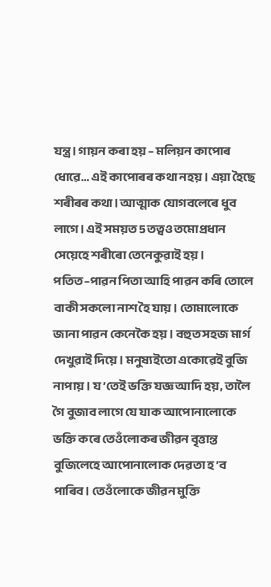যন্ত্ৰ। গায়ন কৰা হয় – মলিয়ন কাপোৰ ধোৱে… এই কাপোৰৰ কথা নহয়। এয়া হৈছে শৰীৰৰ কথা। আত্মাক যোগবলেৰে ধুব লাগে। এই সময়ত 5 তত্বও তমোপ্ৰধান সেয়েহে শৰীৰো তেনেকুৱাই হয়। পতিত–পাৱন পিতা আহি পাৱন কৰি তোলে বাকী সকলো নাশ হৈ যায়। তোমালোকে জানা পাৱন কেনেকৈ হয়। বহুত সহজ মাৰ্গ দেখুৱাই দিয়ে। মনুষ্যইতো একোৱেই বুজি নাপায়। য’তেই ভক্তি যজ্ঞ আদি হয়, তালৈ গৈ বুজাব লাগে যে যাক আপোনালোকে ভক্তি কৰে তেওঁলোকৰ জীৱন বৃত্তান্ত বুজিলেহে আপোনালোক দেৱতা হ’ব পাৰিব। তেওঁলোকে জীৱন মুক্তি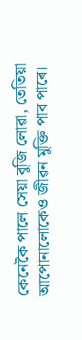কেনেকৈ পালে সেয়া বুজি লোৱা, তেতিয়া আপোনালোকেও জীৱন মুক্তি পাব পাৰে।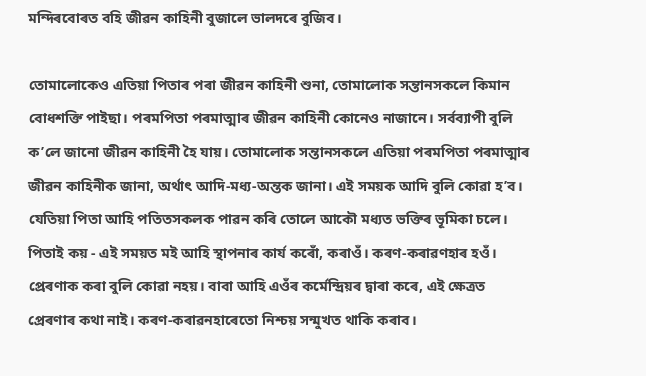মন্দিৰবোৰত বহি জীৱন কাহিনী বুজালে ভালদৰে বুজিব।

তোমালোকেও এতিয়া পিতাৰ পৰা জীৱন কাহিনী শুনা, তোমালোক সন্তানসকলে কিমান বোধশক্তি পাইছা। পৰমপিতা পৰমাত্মাৰ জীৱন কাহিনী কোনেও নাজানে। সৰ্বব্যাপী বুলি ক’লে জানো জীৱন কাহিনী হৈ যায়। তোমালোক সন্তানসকলে এতিয়া পৰমপিতা পৰমাত্মাৰ জীৱন কাহিনীক জানা, অৰ্থাৎ আদি-মধ্য-অন্তক জানা। এই সময়ক আদি বুলি কোৱা হ’ব। যেতিয়া পিতা আহি পতিতসকলক পাৱন কৰি তোলে আকৌ মধ্যত ভক্তিৰ ভূমিকা চলে। পিতাই কয় - এই সময়ত মই আহি স্থাপনাৰ কাৰ্য কৰোঁ, কৰাওঁ। কৰণ-কৰাৱণহাৰ হওঁ। প্ৰেৰণাক কৰা বুলি কোৱা নহয়। বাবা আহি এওঁৰ কৰ্মেন্দ্ৰিয়ৰ দ্বাৰা কৰে, এই ক্ষেত্ৰত প্ৰেৰণাৰ কথা নাই। কৰণ-কৰাৱনহাৰেতো নিশ্চয় সন্মুখত থাকি কৰাব।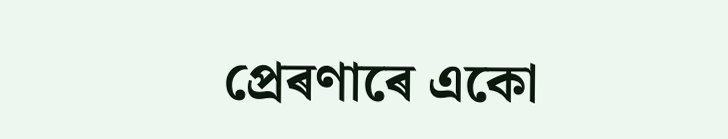প্ৰেৰণাৰে একো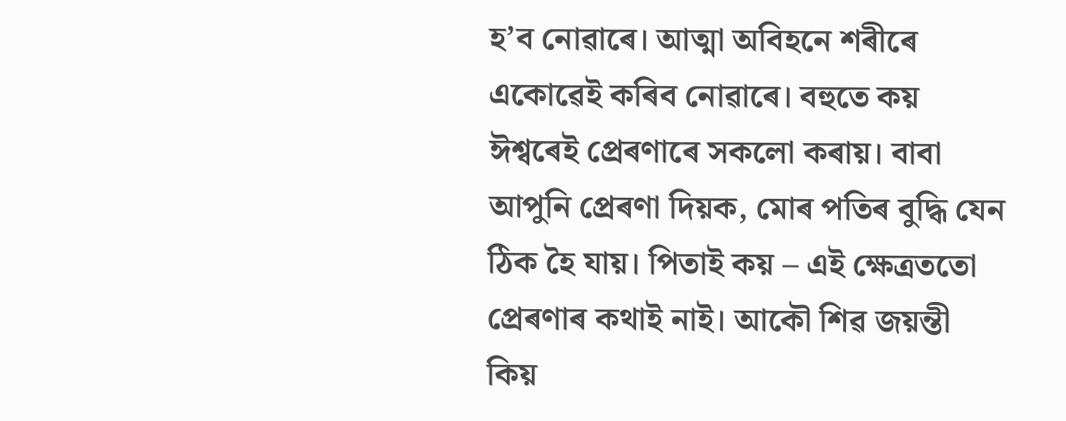হ’ব নোৱাৰে। আত্মা অবিহনে শৰীৰে একোৱেই কৰিব নোৱাৰে। বহুতে কয় ঈশ্বৰেই প্ৰেৰণাৰে সকলো কৰায়। বাবা আপুনি প্ৰেৰণা দিয়ক, মোৰ পতিৰ বুদ্ধি যেন ঠিক হৈ যায়। পিতাই কয় – এই ক্ষেত্ৰততো প্ৰেৰণাৰ কথাই নাই। আকৌ শিৱ জয়ন্তী কিয়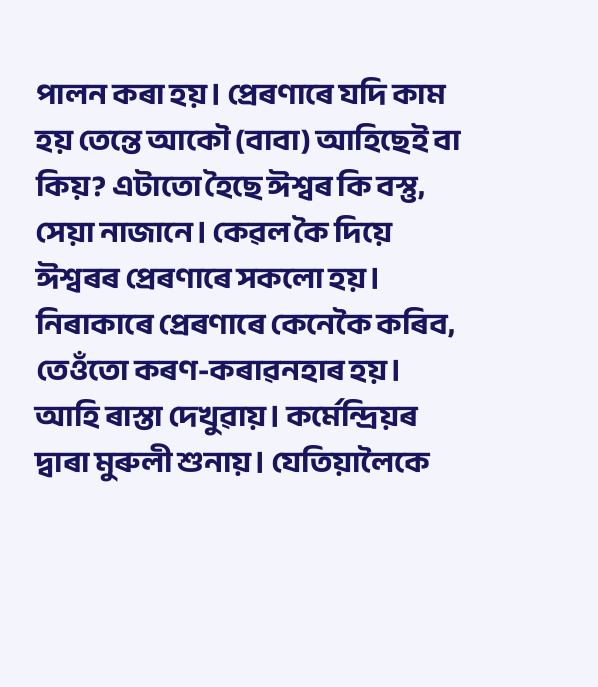পালন কৰা হয়। প্ৰেৰণাৰে যদি কাম হয় তেন্তে আকৌ (বাবা) আহিছেই বা কিয়? এটাতো হৈছে ঈশ্বৰ কি বস্তু, সেয়া নাজানে। কেৱল কৈ দিয়ে ঈশ্বৰৰ প্ৰেৰণাৰে সকলো হয়। নিৰাকাৰে প্ৰেৰণাৰে কেনেকৈ কৰিব, তেওঁতো কৰণ-কৰাৱনহাৰ হয়। আহি ৰাস্তা দেখুৱায়। কৰ্মেন্দ্ৰিয়ৰ দ্বাৰা মুৰুলী শুনায়। যেতিয়ালৈকে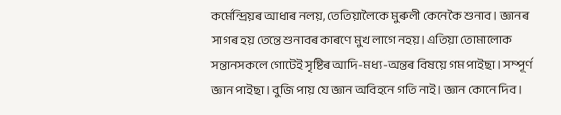কৰ্মেন্দ্ৰিয়ৰ আধাৰ নলয়, তেতিয়ালৈকে মুৰুলী কেনেকৈ শুনাব। জ্ঞানৰ সাগৰ হয় তেন্তে শুনাবৰ কাৰণে মুখ লাগে নহয়। এতিয়া তোমালোক সন্তানসকলে গোটেই সৃষ্টিৰ আদি-মধ্য-অন্তৰ বিষয়ে গম পাইছা। সম্পূৰ্ণ জ্ঞান পাইছা। বুজি পায় যে জ্ঞান অবিহনে গতি নাই। জ্ঞান কোনে দিব।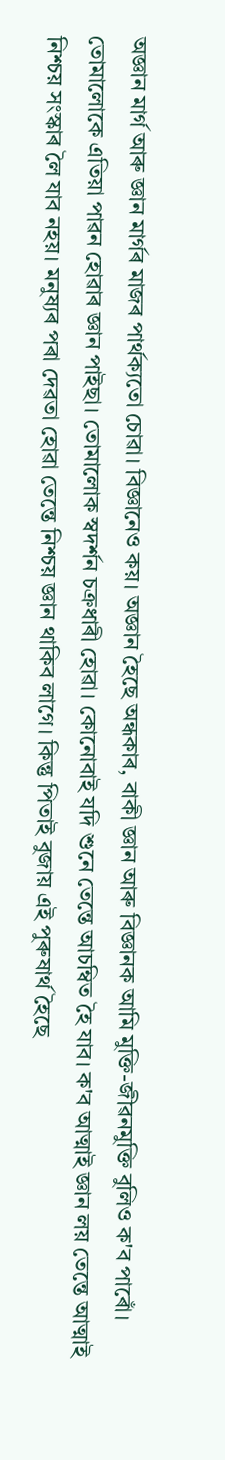অজ্ঞান মাৰ্গ আৰু জ্ঞান মাৰ্গৰ মাজৰ পাৰ্থক্যতো চোৱা। বিজ্ঞানেও কয়। অজ্ঞান হৈছে অন্ধকাৰ, বাকী জ্ঞান আৰু বিজ্ঞানক আমি মুক্তি-জীৱনমুক্তি বুলিও ক'ব পাৰোঁ। তোমালোকে এতিয়া পাৱন হোৱাৰ জ্ঞান পাইছা। তোমালোক স্বদৰ্শন চক্ৰধাৰী হোৱা। কোনোবাই যদি শুনে তেন্তে আচম্বিত হৈ যাব। ক'ব আত্মাই জ্ঞান লয় তেন্তে আত্মাই নিশ্চয় সংস্কাৰ লৈ যাব নহয়। মনুষ্যৰ পৰা দেৱতা হোৱা তেন্তে নিশ্চয় জ্ঞান থাকিব লাগে। কিন্তু পিতাই বুজায় এই পুৰুষাৰ্থ হৈছে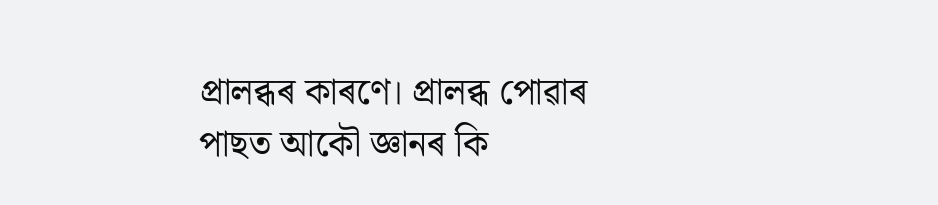প্ৰালব্ধৰ কাৰণে। প্ৰালব্ধ পোৱাৰ পাছত আকৌ জ্ঞানৰ কি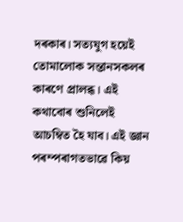দৰকাৰ। সত্যযুগ হয়েই তোমালোক সন্তানসকলৰ কাৰণে প্ৰালব্ধ। এই কথাবোৰ শুনিলেই আচম্বিত হৈ যাব। এই জ্ঞান পৰম্পৰাগতভাৱে কিয়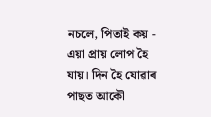নচলে, পিতাই কয় - এয়া প্ৰায় লোপ হৈ যায়। দিন হৈ যোৱাৰ পাছত আকৌ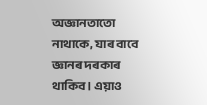অজ্ঞানতাতো নাথাকে, যাৰ বাবে জ্ঞানৰ দৰকাৰ থাকিব। এয়াও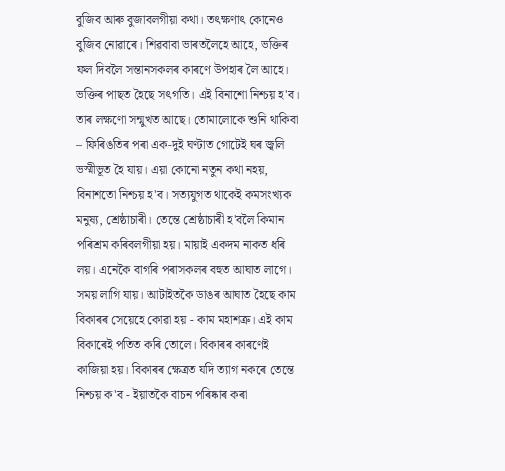বুজিব আৰু বুজাবলগীয়া কথা। তৎক্ষণাৎ কোনেও বুজিব নোৱাৰে। শিৱবাবা ভাৰতলৈহে আহে, ভক্তিৰ ফল দিবলৈ সন্তানসকলৰ কাৰণে উপহাৰ লৈ আহে। ভক্তিৰ পাছত হৈছে সৎগতি। এই বিনাশো নিশ্চয় হ'ব। তাৰ লক্ষণো সন্মুখত আছে। তোমালোকে শুনি থাকিবা – ফিৰিঙতিৰ পৰা এক-দুই ঘণ্টাত গোটেই ঘৰ জ্বলি ভস্মীভূত হৈ যায়। এয়া কোনো নতুন কথা নহয়, বিনাশতো নিশ্চয় হ'ব। সত্যযুগত থাকেই কমসংখ্যক মনুষ্য, শ্ৰেষ্ঠাচাৰী। তেন্তে শ্ৰেষ্ঠাচাৰী হ'বলৈ কিমান পৰিশ্ৰম কৰিবলগীয়া হয়। মায়াই একদম নাকত ধৰি লয়। এনেকৈ বাগৰি পৰাসকলৰ বহুত আঘাত লাগে। সময় লাগি যায়। আটাইতকৈ ডাঙৰ আঘাত হৈছে কাম বিকাৰৰ সেয়েহে কোৱা হয় - কাম মহাশত্ৰু। এই কাম বিকাৰেই পতিত কৰি তোলে। বিকাৰৰ কাৰণেই কাজিয়া হয়। বিকাৰৰ ক্ষেত্ৰত যদি ত্যাগ নকৰে তেন্তে নিশ্চয় ক'ব - ইয়াতকৈ বাচন পৰিষ্কাৰ কৰা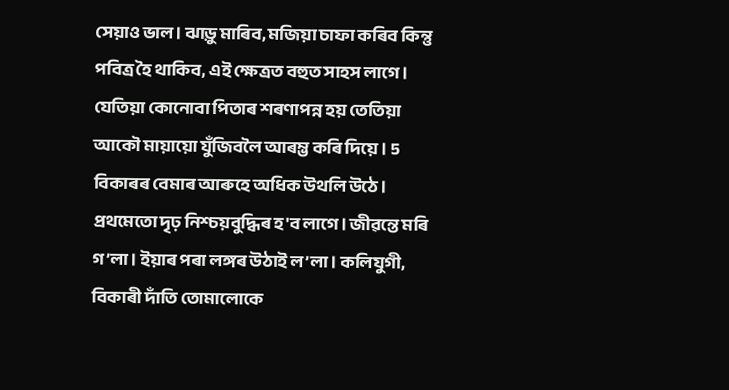সেয়াও ভাল। ঝাড়ু মাৰিব, মজিয়া চাফা কৰিব কিন্তু পবিত্ৰ হৈ থাকিব, এই ক্ষেত্ৰত বহুত সাহস লাগে। যেতিয়া কোনোবা পিতাৰ শৰণাপন্ন হয় তেতিয়া আকৌ মায়ায়ো যুঁজিবলৈ আৰম্ভ কৰি দিয়ে। 5 বিকাৰৰ বেমাৰ আৰুহে অধিক উথলি উঠে। প্ৰথমেতো দৃঢ় নিশ্চয়বুদ্ধিৰ হ'ব লাগে। জীৱন্তে মৰি গ’লা। ইয়াৰ পৰা লঙ্গৰ উঠাই ল’লা। কলিযুগী, বিকাৰী দাঁতি তোমালোকে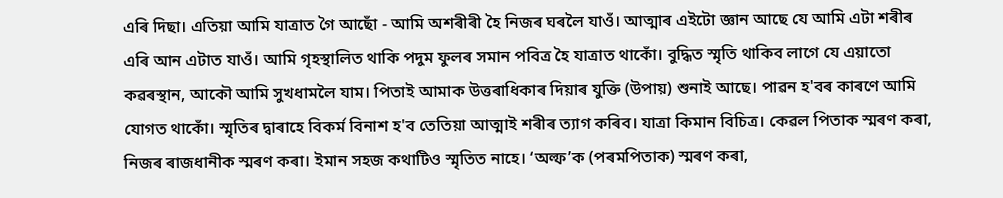এৰি দিছা। এতিয়া আমি যাত্ৰাত গৈ আছোঁ - আমি অশৰীৰী হৈ নিজৰ ঘৰলৈ যাওঁ। আত্মাৰ এইটো জ্ঞান আছে যে আমি এটা শৰীৰ এৰি আন এটাত যাওঁ। আমি গৃহস্থালিত থাকি পদুম ফুলৰ সমান পবিত্ৰ হৈ যাত্ৰাত থাকোঁ। বুদ্ধিত স্মৃতি থাকিব লাগে যে এয়াতো কৱৰস্থান, আকৌ আমি সুখধামলৈ যাম। পিতাই আমাক উত্তৰাধিকাৰ দিয়াৰ যুক্তি (উপায়) শুনাই আছে। পাৱন হ'বৰ কাৰণে আমি যোগত থাকোঁ। স্মৃতিৰ দ্বাৰাহে বিকৰ্ম বিনাশ হ'ব তেতিয়া আত্মাই শৰীৰ ত্যাগ কৰিব। যাত্ৰা কিমান বিচিত্ৰ। কেৱল পিতাক স্মৰণ কৰা, নিজৰ ৰাজধানীক স্মৰণ কৰা। ইমান সহজ কথাটিও স্মৃতিত নাহে। ‘অল্ফ’ক (পৰমপিতাক) স্মৰণ কৰা,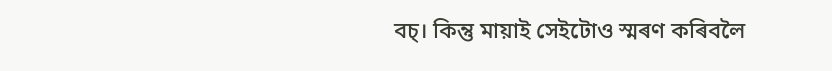বচ্‌। কিন্তু মায়াই সেইটোও স্মৰণ কৰিবলৈ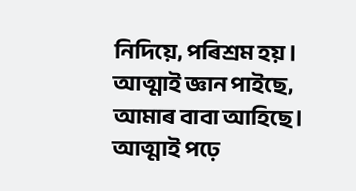নিদিয়ে, পৰিশ্ৰম হয়। আত্মাই জ্ঞান পাইছে, আমাৰ বাবা আহিছে। আত্মাই পঢ়ে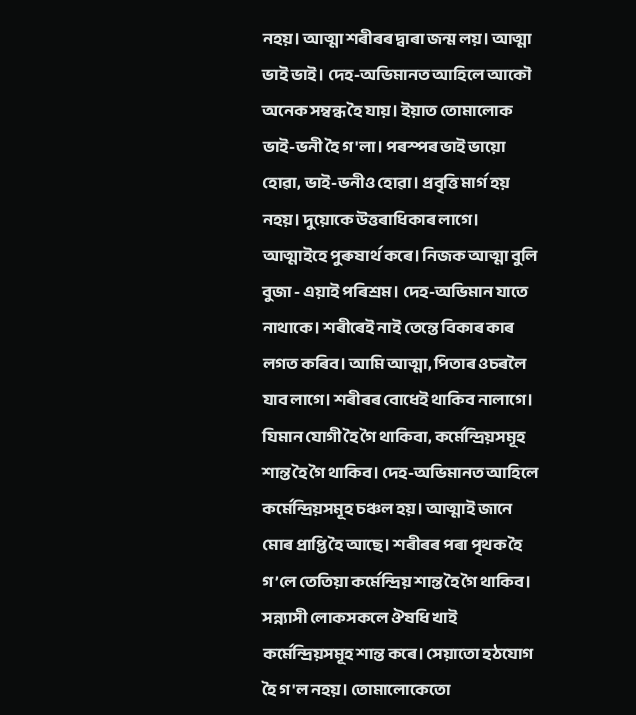নহয়। আত্মা শৰীৰৰ দ্বাৰা জন্ম লয়। আত্মা ভাই ভাই। দেহ-অভিমানত আহিলে আকৌ অনেক সম্বন্ধ হৈ যায়। ইয়াত তোমালোক ভাই-ভনী হৈ গ'লা। পৰস্পৰ ভাই ভায়ো হোৱা, ভাই-ভনীও হোৱা। প্ৰবৃত্তি মাৰ্গ হয় নহয়। দুয়োকে উত্তৰাধিকাৰ লাগে। আত্মাইহে পুৰুষাৰ্থ কৰে। নিজক আত্মা বুলি বুজা - এয়াই পৰিশ্ৰম। দেহ-অভিমান যাতে নাথাকে। শৰীৰেই নাই তেন্তে বিকাৰ কাৰ লগত কৰিব। আমি আত্মা, পিতাৰ ওচৰলৈ যাব লাগে। শৰীৰৰ বোধেই থাকিব নালাগে। যিমান যোগী হৈ গৈ থাকিবা, কৰ্মেন্দ্ৰিয়সমূহ শান্ত হৈ গৈ থাকিব। দেহ-অভিমানত আহিলে কৰ্মেন্দ্ৰিয়সমূহ চঞ্চল হয়। আত্মাই জানে মোৰ প্ৰাপ্তি হৈ আছে। শৰীৰৰ পৰা পৃথক হৈ গ’লে তেতিয়া কৰ্মেন্দ্ৰিয় শান্ত হৈ গৈ থাকিব। সন্ন্যাসী লোকসকলে ঔষধি খাই কৰ্মেন্দ্ৰিয়সমূহ শান্ত কৰে। সেয়াতো হঠযোগ হৈ গ'ল নহয়। তোমালোকেতো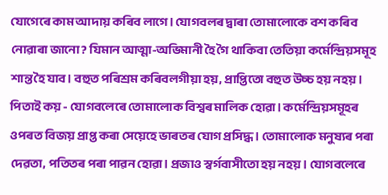যোগেৰে কাম আদায় কৰিব লাগে। যোগবলৰ দ্বাৰা তোমালোকে বশ কৰিব নোৱাৰা জানো? যিমান আত্মা-অভিমানী হৈ গৈ থাকিবা তেতিয়া কৰ্মেন্দ্ৰিয়সমূহ শান্ত হৈ যাব। বহুত পৰিশ্ৰম কৰিবলগীয়া হয়, প্ৰাপ্তিতো বহুত উচ্চ হয় নহয়। পিতাই কয় - যোগবলেৰে তোমালোক বিশ্বৰ মালিক হোৱা। কৰ্মেন্দ্ৰিয়সমূহৰ ওপৰত বিজয় প্ৰাপ্ত কৰা সেয়েহে ভাৰতৰ যোগ প্ৰসিদ্ধ। তোমালোক মনুষ্যৰ পৰা দেৱতা, পতিতৰ পৰা পাৱন হোৱা। প্ৰজাও স্বৰ্গবাসীতো হয় নহয়। যোগবলেৰে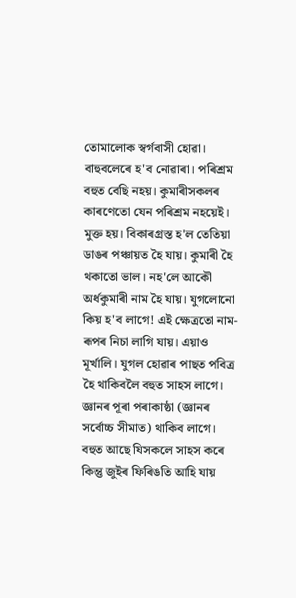তোমালোক স্বৰ্গবাসী হোৱা। বাহুবলেৰে হ'ব নোৱাৰা। পৰিশ্ৰম বহুত বেছি নহয়। কুমাৰীসকলৰ কাৰণেতো যেন পৰিশ্ৰম নহয়েই। মুক্ত হয়। বিকাৰগ্ৰস্ত হ'ল তেতিয়া ডাঙৰ পঞ্চায়ত হৈ যায়। কুমাৰী হৈ থকাতো ভাল। নহ'লে আকৌ অৰ্ধকুমাৰী নাম হৈ যায়। যুগলোনো কিয় হ'ব লাগে! এই ক্ষেত্ৰতো নাম-ৰূপৰ নিচা লাগি যায়। এয়াও মূৰ্খালি। যুগল হোৱাৰ পাছত পবিত্ৰ হৈ থাকিবলৈ বহুত সাহস লাগে। জ্ঞানৰ পূৰা পৰাকাষ্ঠা (জ্ঞানৰ সৰ্বোচ্চ সীমাত) থাকিব লাগে। বহুত আছে যিসকলে সাহস কৰে কিন্তু জুইৰ ফিৰিঙতি আহি যায়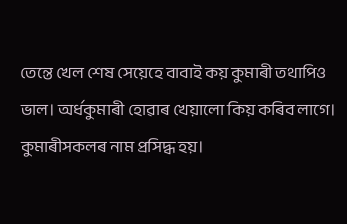তেন্তে খেল শেষ সেয়েহে বাবাই কয় কুমাৰী তথাপিও ভাল। অৰ্ধকুমাৰী হোৱাৰ খেয়ালো কিয় কৰিব লাগে। কুমাৰীসকলৰ নাম প্ৰসিদ্ধ হয়।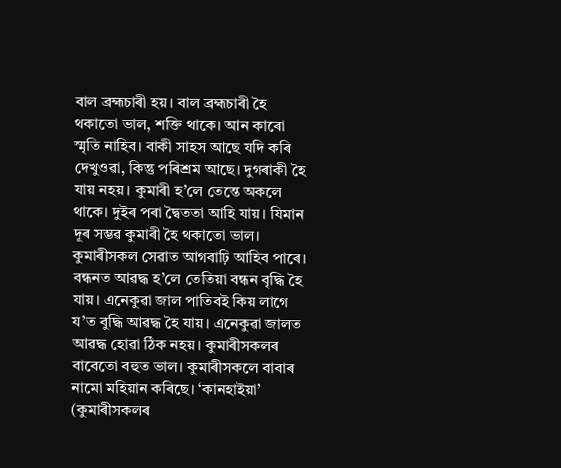বাল ব্ৰহ্মচাৰী হয়। বাল ব্ৰহ্মচাৰী হৈ থকাতো ভাল, শক্তি থাকে। আন কাৰো স্মৃতি নাহিব। বাকী সাহস আছে যদি কৰি দেখুওৱা, কিন্তু পৰিশ্ৰম আছে। দুগৰাকী হৈ যায় নহয়। কুমাৰী হ’লে তেন্তে অকলে থাকে। দুইৰ পৰা দ্বৈততা আহি যায়। যিমান দূৰ সম্ভৱ কুমাৰী হৈ থকাতো ভাল। কুমাৰীসকল সেৱাত আগবাঢ়ি আহিব পাৰে। বন্ধনত আৱদ্ধ হ’লে তেতিয়া বন্ধন বৃদ্ধি হৈ যায়। এনেকুৱা জাল পাতিবই কিয় লাগে য’ত বুদ্ধি আৱদ্ধ হৈ যায়। এনেকুৱা জালত আৱদ্ধ হোৱা ঠিক নহয়। কুমাৰীসকলৰ বাবেতো বহুত ভাল। কুমাৰীসকলে বাবাৰ নামো মহিয়ান কৰিছে। ‘কানহাইয়া’ (কুমাৰীসকলৰ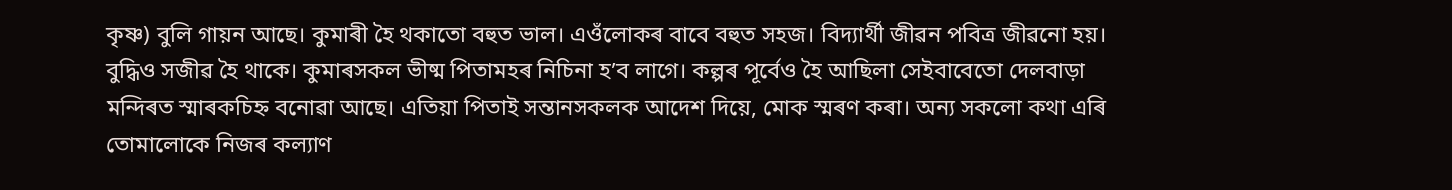কৃষ্ণ) বুলি গায়ন আছে। কুমাৰী হৈ থকাতো বহুত ভাল। এওঁলোকৰ বাবে বহুত সহজ। বিদ্যাৰ্থী জীৱন পবিত্ৰ জীৱনো হয়। বুদ্ধিও সজীৱ হৈ থাকে। কুমাৰসকল ভীষ্ম পিতামহৰ নিচিনা হ’ব লাগে। কল্পৰ পূৰ্বেও হৈ আছিলা সেইবাবেতো দেলবাড়া মন্দিৰত স্মাৰকচিহ্ন বনোৱা আছে। এতিয়া পিতাই সন্তানসকলক আদেশ দিয়ে, মোক স্মৰণ কৰা। অন্য সকলো কথা এৰি তোমালোকে নিজৰ কল্যাণ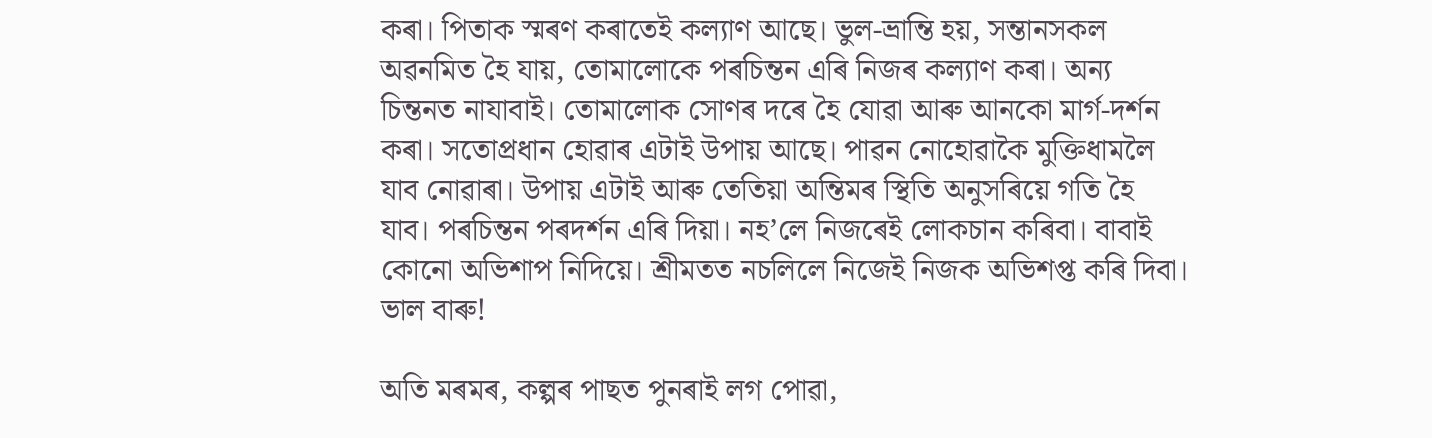কৰা। পিতাক স্মৰণ কৰাতেই কল্যাণ আছে। ভুল-ভ্ৰান্তি হয়, সন্তানসকল অৱনমিত হৈ যায়, তোমালোকে পৰচিন্তন এৰি নিজৰ কল্যাণ কৰা। অন্য চিন্তনত নাযাবাই। তোমালোক সোণৰ দৰে হৈ যোৱা আৰু আনকো মাৰ্গ-দৰ্শন কৰা। সতোপ্ৰধান হোৱাৰ এটাই উপায় আছে। পাৱন নোহোৱাকৈ মুক্তিধামলৈ যাব নোৱাৰা। উপায় এটাই আৰু তেতিয়া অন্তিমৰ স্থিতি অনুসৰিয়ে গতি হৈ যাব। পৰচিন্তন পৰদৰ্শন এৰি দিয়া। নহ’লে নিজৰেই লোকচান কৰিবা। বাবাই কোনো অভিশাপ নিদিয়ে। শ্ৰীমতত নচলিলে নিজেই নিজক অভিশপ্ত কৰি দিবা। ভাল বাৰু!

অতি মৰমৰ, কল্পৰ পাছত পুনৰাই লগ পোৱা,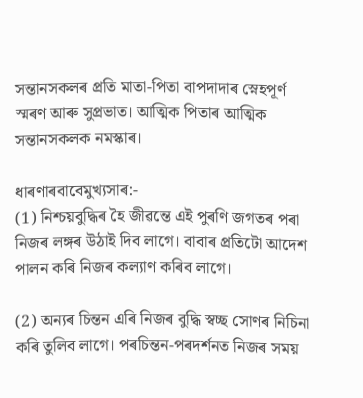সন্তানসকলৰ প্ৰতি মাতা-পিতা বাপদাদাৰ স্নেহপূৰ্ণ স্মৰণ আৰু সুপ্ৰভাত। আত্মিক পিতাৰ আত্মিক সন্তানসকলক নমস্কাৰ।

ধাৰণাৰবাবেমুখ্যসাৰ:-
(1) নিশ্চয়বুদ্ধিৰ হৈ জীৱন্তে এই পুৰণি জগতৰ পৰা নিজৰ লঙ্গৰ উঠাই দিব লাগে। বাবাৰ প্ৰতিটো আদেশ পালন কৰি নিজৰ কল্যাণ কৰিব লাগে।

(2) অন্যৰ চিন্তন এৰি নিজৰ বুদ্ধি স্বচ্ছ সোণৰ নিচিনা কৰি তুলিব লাগে। পৰচিন্তন-পৰদৰ্শনত নিজৰ সময়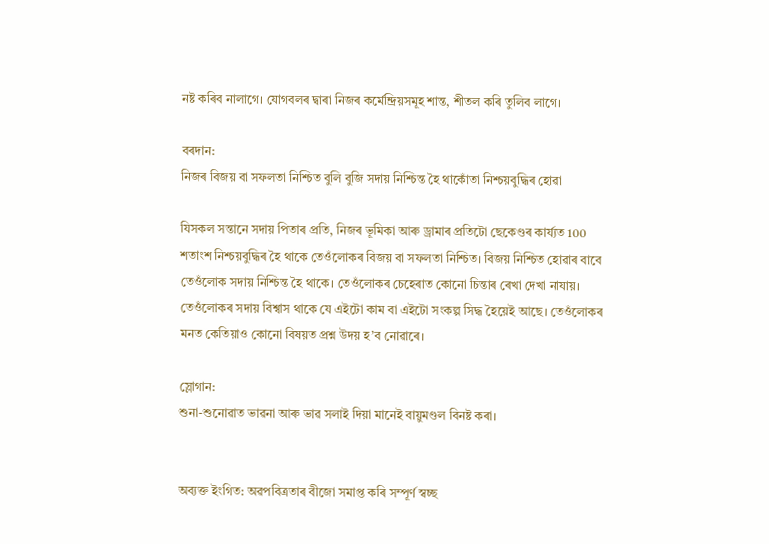নষ্ট কৰিব নালাগে। যোগবলৰ দ্বাৰা নিজৰ কৰ্মেন্দ্ৰিয়সমূহ শান্ত, শীতল কৰি তুলিব লাগে।

বৰদান:
নিজৰ বিজয় বা সফলতা নিশ্চিত বুলি বুজি সদায় নিশ্চিন্ত হৈ থাকোঁতা নিশ্চয়বুদ্ধিৰ হোৱা

যিসকল সন্তানে সদায় পিতাৰ প্ৰতি, নিজৰ ভূমিকা আৰু ড্ৰামাৰ প্ৰতিটো ছেকেণ্ডৰ কাৰ্য্যত 100 শতাংশ নিশ্চয়বুদ্ধিৰ হৈ থাকে তেওঁলোকৰ বিজয় বা সফলতা নিশ্চিত। বিজয় নিশ্চিত হোৱাৰ বাবে তেওঁলোক সদায় নিশ্চিন্ত হৈ থাকে। তেওঁলোকৰ চেহেৰাত কোনো চিন্তাৰ ৰেখা দেখা নাযায়। তেওঁলোকৰ সদায় বিশ্বাস থাকে যে এইটো কাম বা এইটো সংকল্প সিদ্ধ হৈয়েই আছে। তেওঁলোকৰ মনত কেতিয়াও কোনো বিষয়ত প্ৰশ্ন উদয় হ’ব নোৱাৰে।

স্লোগান:
শুনা-শুনোৱাত ভাৱনা আৰু ভাৱ সলাই দিয়া মানেই বায়ুমণ্ডল বিনষ্ট কৰা।


অব্যক্ত ইংগিত: অৱপবিত্ৰতাৰ বীজো সমাপ্ত কৰি সম্পূৰ্ণ স্বচ্ছ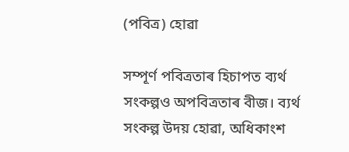(পবিত্ৰ) হোৱা

সম্পূৰ্ণ পবিত্ৰতাৰ হিচাপত ব্যৰ্থ সংকল্পও অপবিত্ৰতাৰ বীজ। ব্যৰ্থ সংকল্প উদয় হোৱা, অধিকাংশ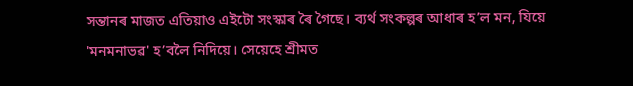সন্তানৰ মাজত এতিয়াও এইটো সংস্কাৰ ৰৈ গৈছে। ব্যৰ্থ সংকল্পৰ আধাৰ হ’ল মন, যিয়ে 'মনমনাভৱ' হ’বলৈ নিদিয়ে। সেয়েহে শ্ৰীমত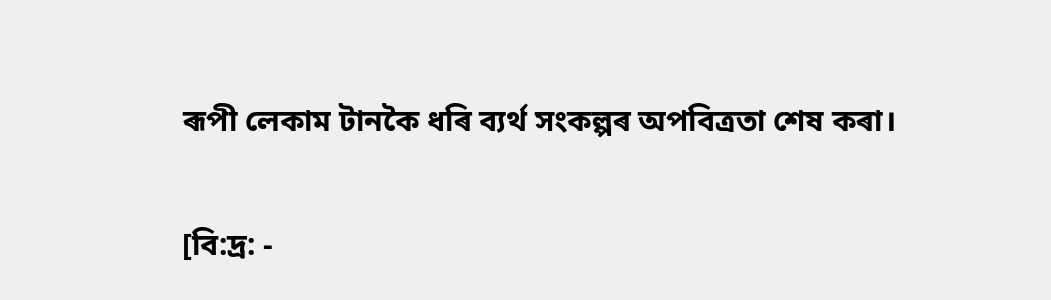ৰূপী লেকাম টানকৈ ধৰি ব্যৰ্থ সংকল্পৰ অপবিত্ৰতা শেষ কৰা।

[বি:দ্ৰ: -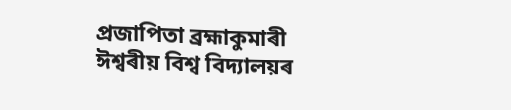প্ৰজাপিতা ব্ৰহ্মাকুমাৰী ঈশ্বৰীয় বিশ্ব বিদ্যালয়ৰ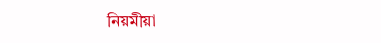নিয়মীয়া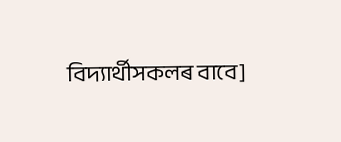বিদ্যাৰ্থীসকলৰ বাবে]